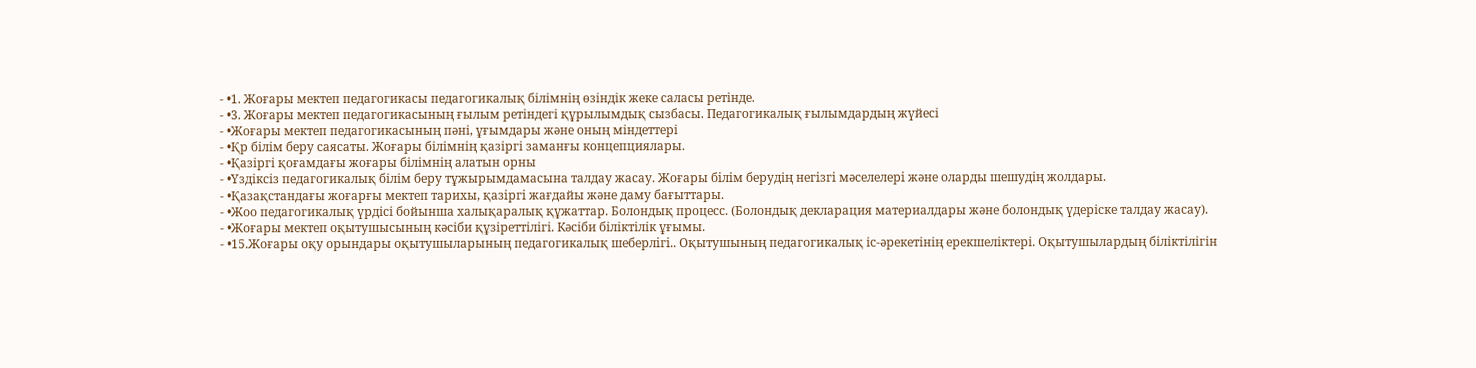- •1. Жоғары мектеп педагогикасы педагогикалық білімнің өзіндік жеке саласы ретінде.
- •3. Жоғары мектеп педагогикасының ғылым ретіндегі құрылымдық сызбасы. Педагогикалық ғылымдардың жүйесі
- •Жоғары мектеп педагогикасының пәні, ұғымдары және оның міндеттері
- •Қр білім беру саясаты. Жоғары білімнің қазіргі заманғы концепциялары.
- •Қазіргі қоғамдағы жоғары білімнің алатын орны
- •Үздіксіз педагогикалық білім беру тұжырымдамасына талдау жасау. Жоғары бiлiм берудің негiзгi мәселелерi және оларды шешудің жолдары.
- •Қазақстандағы жоғарғы мектеп тарихы, қазiргi жағдайы және даму бағыттары.
- •Жоо педагогикалық үрдісі бойынша халықаралық құжаттар. Болондық процесс. (Болондық декларация материалдары және болондық үдеріске талдау жасау).
- •Жоғары мектеп оқытушысының кәсіби құзіреттілігі. Кәсіби біліктілік ұғымы.
- •15.Жоғары оқу орындары оқытушыларының педагогикалық шеберлiгi.. Оқытушының педагогикалық іс-әрекетінің ерекшеліктері. Оқытушылардың біліктілігін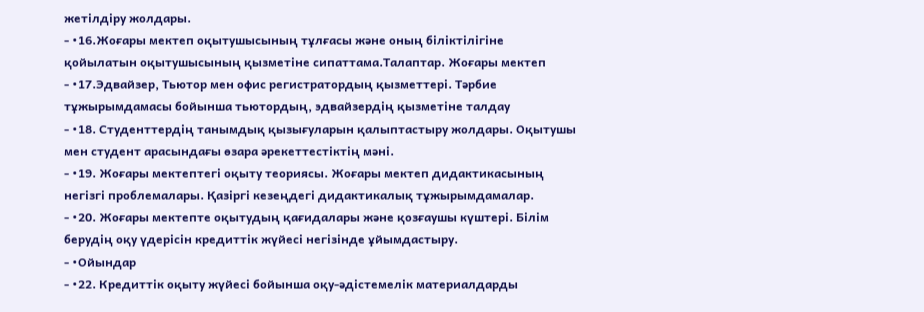жетілдіру жолдары.
- •16.Жоғары мектеп оқытушысының тұлғасы және оның біліктілігіне қойылатын оқытушысының қызметіне сипаттама.Талаптар. Жоғары мектеп
- •17.Эдвайзер, Тьютор мен офис регистратордың қызметтері. Тәрбие тұжырымдамасы бойынша тьютордың, эдвайзердің қызметіне талдау
- •18. Студенттердің танымдық қызығуларын қалыптастыру жолдары. Оқытушы мен студент арасындағы өзара әрекеттестіктің мәні.
- •19. Жоғары мектептегі оқыту теориясы. Жоғары мектеп дидактикасының негiзгi проблемалары. Қазіргі кезеңдегі дидактикалық тұжырымдамалар.
- •20. Жоғары мектепте оқытудың қағидалары және қозғаушы күштері. Білім берудің оқу үдерісін кредиттік жүйесі негізінде ұйымдастыру.
- •Ойындар
- •22. Кредиттік оқыту жүйесі бойынша оқу-әдістемелік материалдарды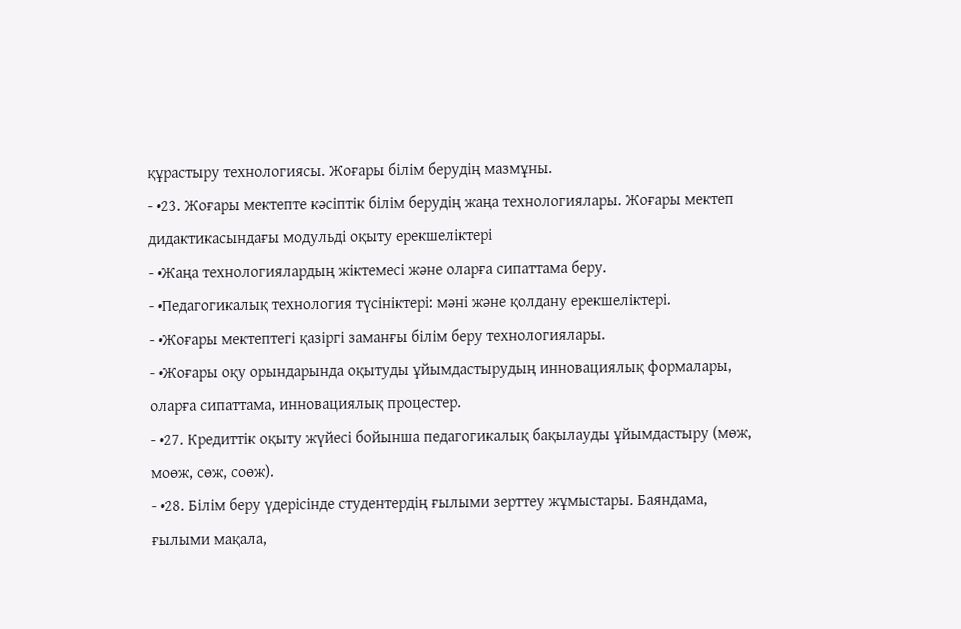құрастыру технологиясы. Жоғары білім берудің мазмұны.
- •23. Жоғары мектепте кәсіптік білім берудің жаңа технологиялары. Жоғары мектеп дидактикасындағы модульді оқыту ерекшеліктері
- •Жаңа технологиялардың жіктемесі және оларға сипаттама беру.
- •Педагогикалық технология түсініктері: мәні және қолдану ерекшеліктері.
- •Жоғары мектептегі қазіргі заманғы білім беру технологиялары.
- •Жоғары оқу орындарында оқытуды ұйымдастырудың инновациялық формалары, оларға сипаттама, инновациялық процестер.
- •27. Кредиттік оқыту жүйесі бойынша педагогикалық бақылауды ұйымдастыру (мөж, моөж, сөж, соөж).
- •28. Білім беру үдерісінде студентердің ғылыми зерттеу жұмыстары. Баяндама, ғылыми мақала,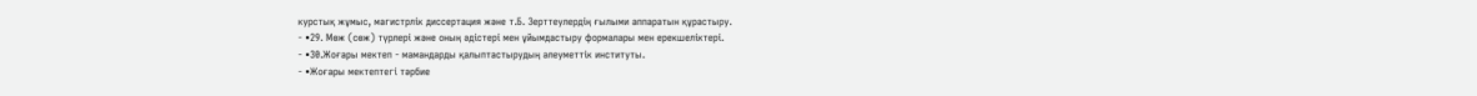курстық жұмыс, магистрлік диссертация және т.Б. Зерттеулердің ғылыми аппаратын құрастыру.
- •29. Мөж (сөж) түрлері және оның әдістері мен ұйымдастыру формалары мен ерекшеліктері.
- •30.Жоғары мектеп - мамандарды қалыптастырудың әлеуметтік институты.
- •Жоғары мектептегі тәрбие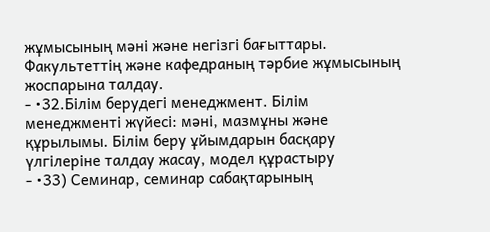жұмысының мәні және негізгі бағыттары. Факультеттің және кафедраның тәрбие жұмысының жоспарына талдау.
- •32.Білім берудегі менеджмент. Білім менеджменті жүйесі: мәні, мазмұны және құрылымы. Білім беру ұйымдарын басқару үлгілеріне талдау жасау, модел құрастыру
- •33) Семинар, семинар сабақтарының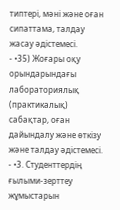типтерi, мәнi және оған сипаттама, талдау жасау әдiстемесi.
- •35) Жоғары оқу орындарындағы лабораториялық (практикалық) сабақтар, оған дайындалу және өткiзу және талдау әдiстемесi.
- •3. Студенттердің ғылыми-зерттеу жұмыстарын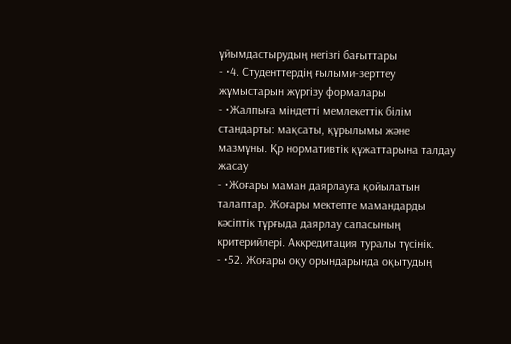ұйымдастырудың негізгі бағыттары
- •4. Студенттердің ғылыми-зерттеу жұмыстарын жүргізу формалары
- •Жалпыға міндетті мемлекеттік білім стандарты: мақсаты, құрылымы және мазмұны. Қр нормативтік құжаттарына талдау жасау
- •Жоғары маман даярлауға қойылатын талаптар. Жоғары мектепте мамандарды кәсiптiк тұрғыда даярлау сапасының критерийлерi. Аккредитация туралы түсінік.
- •52. Жоғары оқу орындарында оқытудың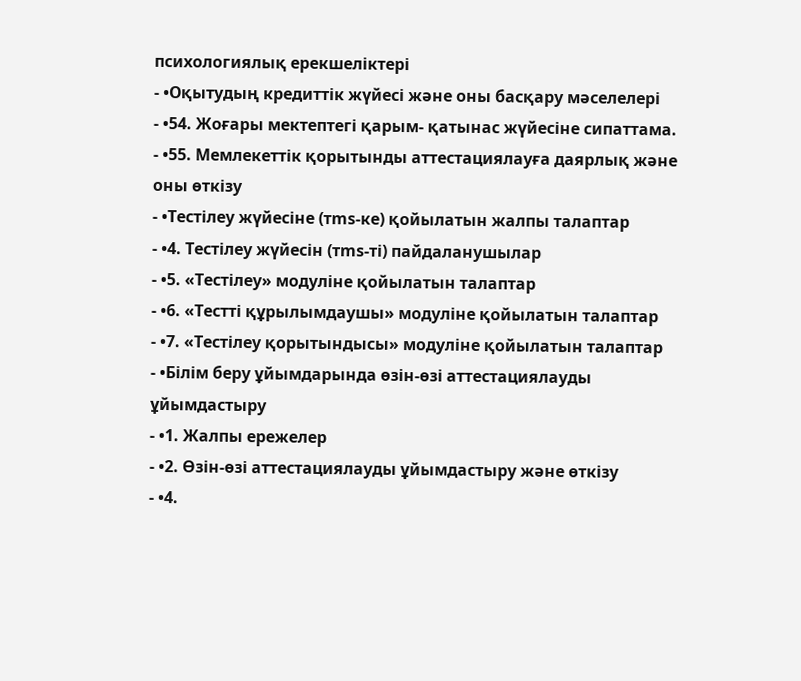психологиялық ерекшеліктері
- •Оқытудың кредиттік жүйесі және оны басқару мәселелері
- •54. Жоғары мектептегі қарым- қатынас жүйесіне сипаттама.
- •55. Мемлекеттік қорытынды аттестациялауға даярлық және оны өткізу
- •Тестілеу жүйесіне (тms-ке) қойылатын жалпы талаптар
- •4. Тестілеу жүйесін (тms-ті) пайдаланушылар
- •5. «Тестілеу» модуліне қойылатын талаптар
- •6. «Тестті құрылымдаушы» модуліне қойылатын талаптар
- •7. «Тестілеу қорытындысы» модуліне қойылатын талаптар
- •Білім беру ұйымдарында өзін-өзі аттестациялауды ұйымдастыру
- •1. Жалпы ережелер
- •2. Өзін-өзі аттестациялауды ұйымдастыру және өткізу
- •4.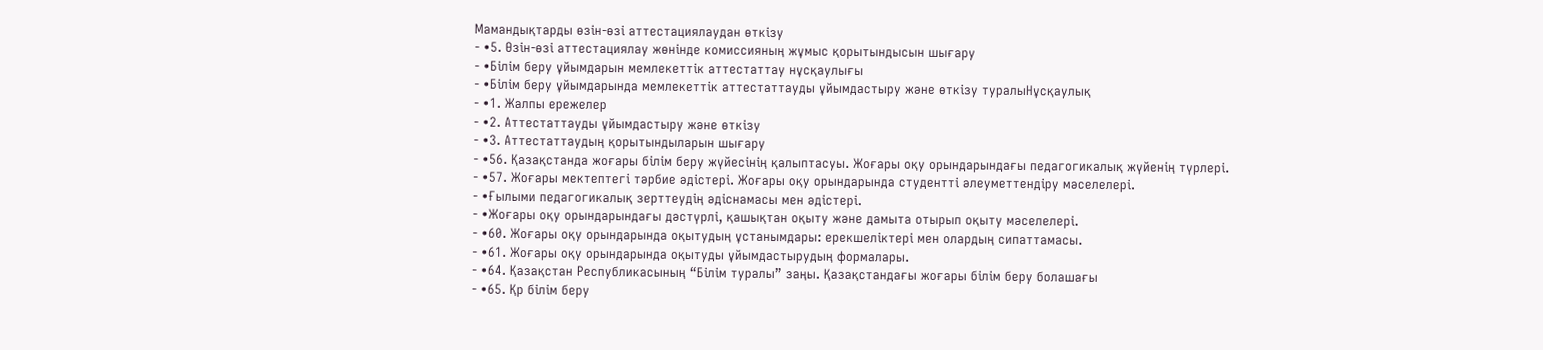Мамандықтарды өзін-өзі аттестациялаудан өткізу
- •5. Өзін-өзі аттестациялау жөнінде комиссияның жұмыс қорытындысын шығару
- •Бiлiм беру ұйымдарын мемлекеттiк аттестаттау нұсқаулығы
- •Білім беру ұйымдарында мемлекеттік аттестаттауды ұйымдастыру және өткізу туралыНұсқаулық
- •1. Жалпы ережелер
- •2. Аттестаттауды ұйымдастыру және өткізу
- •3. Аттестаттаудың қорытындыларын шығару
- •56. Қазақстанда жоғары білім беру жүйесінің қалыптасуы. Жоғары оқу орындарындағы педагогикалық жүйенің түрлері.
- •57. Жоғары мектептегі тәрбие әдістері. Жоғары оқу орындарында студентті әлеуметтендіру мәселелері.
- •Ғылыми педагогикалық зерттеудің әдіснамасы мен әдістері.
- •Жоғары оқу орындарындағы дәстүрлі, қашықтан оқыту және дамыта отырып оқыту мәселелері.
- •60. Жоғары оқу орындарында оқытудың ұстанымдары: ерекшеліктері мен олардың сипаттамасы.
- •61. Жоғары оқу орындарында оқытуды ұйымдастырудың формалары.
- •64. Қазақстан Республикасының “Білім туралы” заңы. Қазақстандағы жоғары білім беру болашағы
- •65. Қр білім беру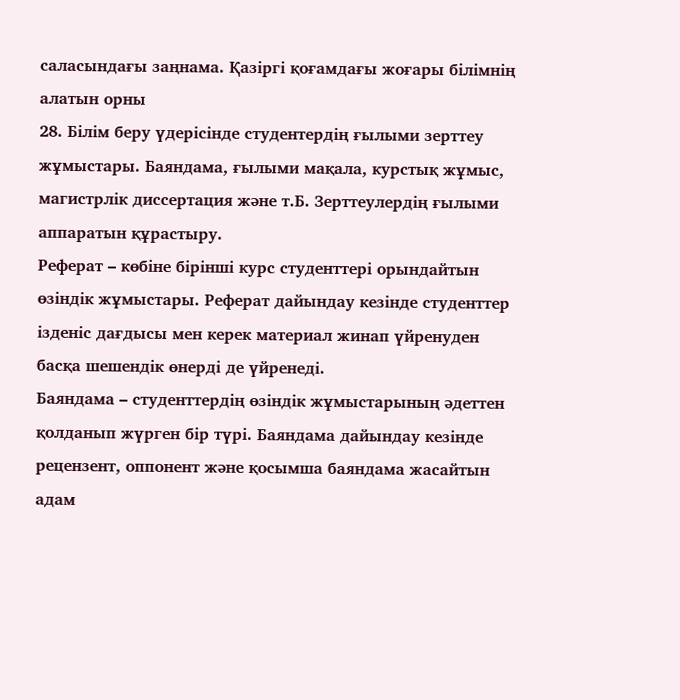саласындағы заңнама. Қазіргі қоғамдағы жоғары білімнің алатын орны
28. Білім беру үдерісінде студентердің ғылыми зерттеу жұмыстары. Баяндама, ғылыми мақала, курстық жұмыс, магистрлік диссертация және т.Б. Зерттеулердің ғылыми аппаратын құрастыру.
Реферат – көбіне бірінші курс студенттері орындайтын өзіндік жұмыстары. Реферат дайындау кезінде студенттер ізденіс дағдысы мен керек материал жинап үйренуден басқа шешендік өнерді де үйренеді.
Баяндама – студенттердің өзіндік жұмыстарының әдеттен қолданып жүрген бір түрі. Баяндама дайындау кезінде рецензент, оппонент және қосымша баяндама жасайтын адам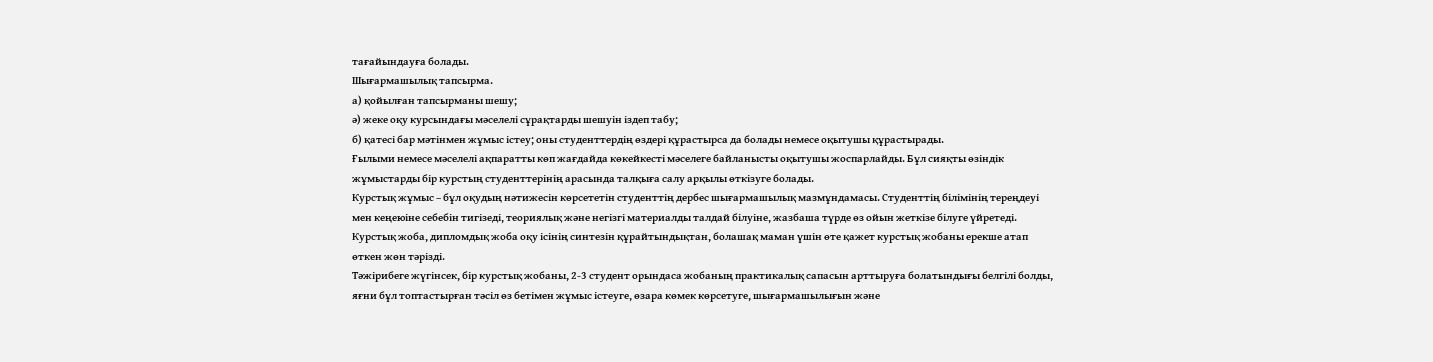тағайындауға болады.
Шығармашылық тапсырма.
а) қойылған тапсырманы шешу;
ә) жеке оқу курсындағы мәселелі сұрақтарды шешуін іздеп табу;
б) қатесі бар мәтінмен жұмыс істеу; оны студенттердің өздері құрастырса да болады немесе оқытушы құрастырады.
Ғылыми немесе мәселелі ақпаратты көп жағдайда көкейкесті мәселеге байланысты оқытушы жоспарлайды. Бұл сияқты өзіндік жұмыстарды бір курстың студенттерінің арасында талқыға салу арқылы өткізуге болады.
Курстық жұмыс – бұл оқудың нәтижесін көрсететін студенттің дербес шығармашылық мазмұндамасы. Студенттің білімінің тереңдеуі мен кеңеюіне себебін тигізеді, теориялық және негізгі материалды талдай білуіне, жазбаша түрде өз ойын жеткізе білуге үйретеді.
Курстық жоба, дипломдық жоба оқу ісінің синтезін құрайтындықтан, болашақ маман үшін өте қажет курстық жобаны ерекше атап өткен жөн тәрізді.
Тәжірибеге жүгінсек, бір курстық жобаны, 2-3 студент орындаса жобаның практикалық сапасын арттыруға болатындығы белгілі болды, яғни бұл топтастырған тәсіл өз бетімен жұмыс істеуге, өзара көмек көрсетуге, шығармашылығын және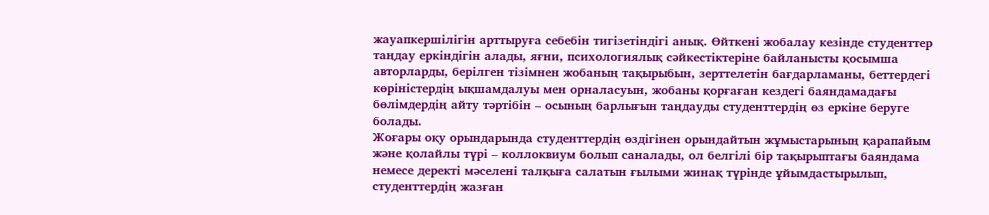жауапкершілігін арттыруға себебін тигізетіндігі анық. Өйткені жобалау кезінде студенттер таңдау еркіндігін алады, яғни, психологиялық сәйкестіктеріне байланысты қосымша авторларды, берілген тізімнен жобаның тақырыбын, зерттелетін бағдарламаны, беттердегі көріністердің ықшамдалуы мен орналасуын, жобаны қорғаған кездегі баяндамадағы бөлімдердің айту тәртібін – осының барлығын таңдауды студенттердің өз еркіне беруге болады.
Жоғары оқу орындарында студенттердің өздігінен орындайтын жұмыстарының қарапайым және қолайлы түрі – коллоквиум болып саналады, ол белгілі бір тақырыптағы баяндама немесе деректі мәселені талқыға салатын ғылыми жинақ түрінде ұйымдастырылып, студенттердің жазған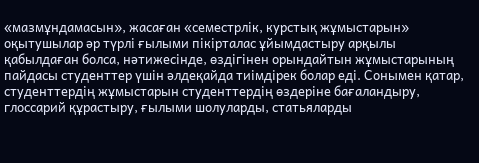«мазмұндамасын», жасаған «семестрлік, курстық жұмыстарын» оқытушылар әр түрлі ғылыми пікірталас ұйымдастыру арқылы қабылдаған болса, нәтижесінде, өздігінен орындайтын жұмыстарының пайдасы студенттер үшін әлдеқайда тиімдірек болар еді. Сонымен қатар, студенттердің жұмыстарын студенттердің өздеріне бағаландыру, глоссарий құрастыру, ғылыми шолуларды, статьяларды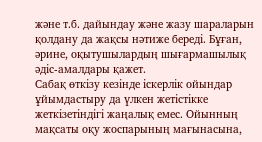және т.б. дайындау және жазу шараларын қолдану да жақсы нәтиже береді. Бұған, әрине, оқытушылардың шығармашылық әдіс-амалдары қажет.
Сабақ өткізу кезінде іскерлік ойындар ұйымдастыру да үлкен жетістікке жеткізетіндігі жаңалық емес. Ойынның мақсаты оқу жоспарының мағынасына,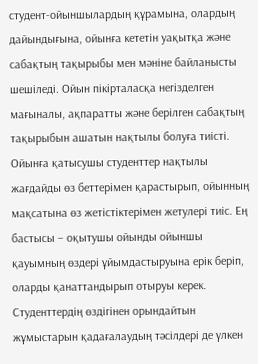студент-ойыншылардың құрамына, олардың дайындығына, ойынға кететін уақытқа және сабақтың тақырыбы мен мәніне байланысты шешіледі. Ойын пікірталасқа негізделген мағыналы, ақпаратты және берілген сабақтың тақырыбын ашатын нақтылы болуға тиісті. Ойынға қатысушы студенттер нақтылы жағдайды өз беттерімен қарастырып, ойынның мақсатына өз жетістіктерімен жетулері тиіс. Ең бастысы – оқытушы ойынды ойыншы қауымның өздері ұйымдастыруына ерік беріп, оларды қанаттандырып отыруы керек.
Студенттердің өздігінен орындайтын жұмыстарын қадағалаудың тәсілдері де үлкен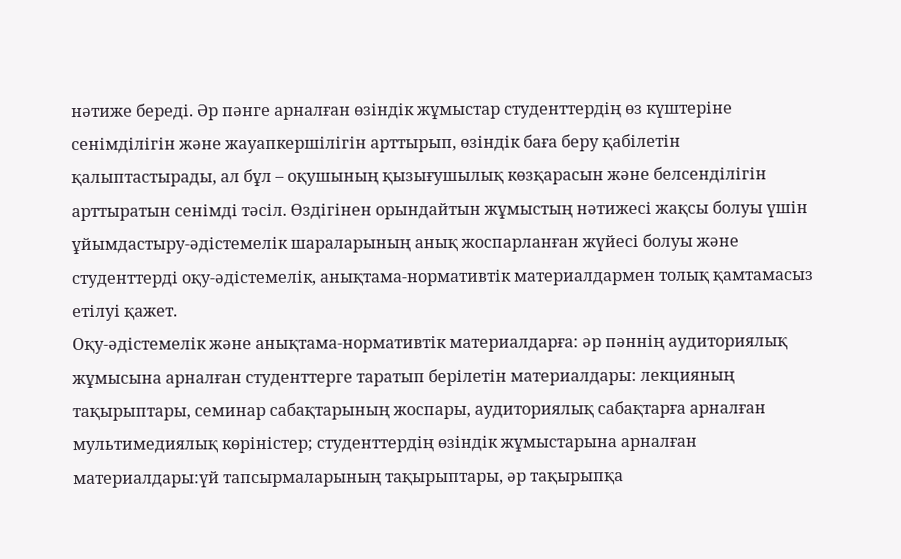нәтиже береді. Әр пәнге арналған өзіндік жұмыстар студенттердің өз күштеріне сенімділігін және жауапкершілігін арттырып, өзіндік баға беру қабілетін қалыптастырады, ал бұл – оқушының қызығушылық көзқарасын және белсенділігін арттыратын сенімді тәсіл. Өздігінен орындайтын жұмыстың нәтижесі жақсы болуы үшін ұйымдастыру-әдістемелік шараларының анық жоспарланған жүйесі болуы және студенттерді оқу-әдістемелік, анықтама-нормативтік материалдармен толық қамтамасыз етілуі қажет.
Оқу-әдістемелік және анықтама-нормативтік материалдарға: әр пәннің аудиториялық жұмысына арналған студенттерге таратып берілетін материалдары: лекцияның тақырыптары, семинар сабақтарының жоспары, аудиториялық сабақтарға арналған мультимедиялық көріністер; студенттердің өзіндік жұмыстарына арналған материалдары:үй тапсырмаларының тақырыптары, әр тақырыпқа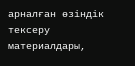арналған өзіндік тексеру материалдары,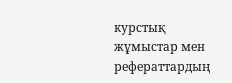курстық жұмыстар мен рефераттардың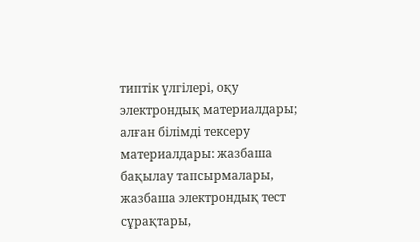типтік үлгілері, оқу электрондық материалдары; алған білімді тексеру материалдары: жазбаша бақылау тапсырмалары, жазбаша электрондық тест сұрақтары,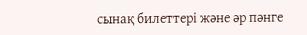сынақ билеттері және әр пәнге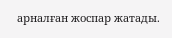арналған жоспар жатады.